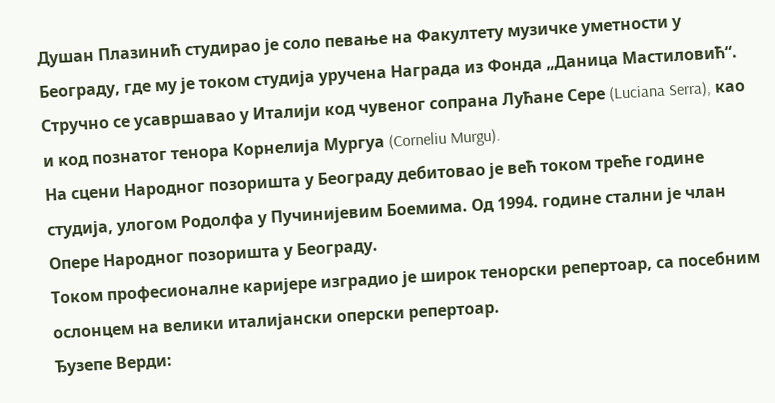Душан Плазинић студирао је соло певање на Факултету музичке уметности у Београду, где му је током студија уручена Награда из Фонда „Даница Мастиловић“. Стручно се усавршавао у Италији код чувеног сопрана Лућане Сере (Luciana Serra), као и код познатог тенора Корнелија Мургуа (Corneliu Murgu).
На сцени Народног позоришта у Београду дебитовао је већ током треће године студија, улогом Родолфа у Пучинијевим Боемима. Од 1994. године стални је члан Опере Народног позоришта у Београду.
Током професионалне каријере изградио је широк тенорски репертоар, са посебним ослонцем на велики италијански оперски репертоар.
Ђузепе Верди: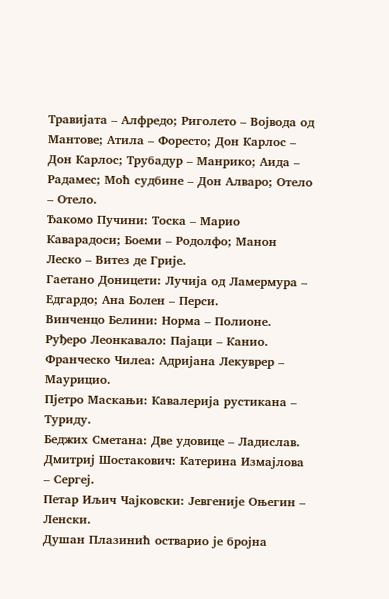Травијата – Алфредо; Риголето – Војвода од Мантове; Атила – Форесто; Дон Карлос – Дон Карлос; Трубадур – Манрико; Аида – Радамес; Моћ судбине – Дон Алваро; Отело – Отело.
Ђакомо Пучини: Тоска – Марио Каварадоси; Боеми – Родолфо; Манон Леско – Витез де Грије.
Гаетано Доницети: Лучиja од Ламермура – Едгардо; Ана Болен – Перси.
Винченцо Белини: Норма – Полионе.
Руђеро Леонкавало: Пајаци – Канио.
Франческо Чилеа: Адријана Лекуврер – Маурицио.
Пјетро Маскањи: Кавалерија рустикана – Туриду.
Беджих Сметана: Две удовице – Ладислав.
Дмитриј Шостакович: Катерина Измајлова – Сергеј.
Петар Иљич Чајковски: Јевгеније Оњегин – Ленски.
Душан Плазинић остварио је бројна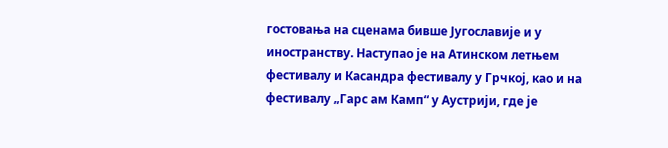гостовања на сценама бивше Југославије и у иностранству. Наступао је на Атинском летњем фестивалу и Касандра фестивалу у Грчкој, као и на фестивалу „Гарс ам Камп“ у Аустрији, где је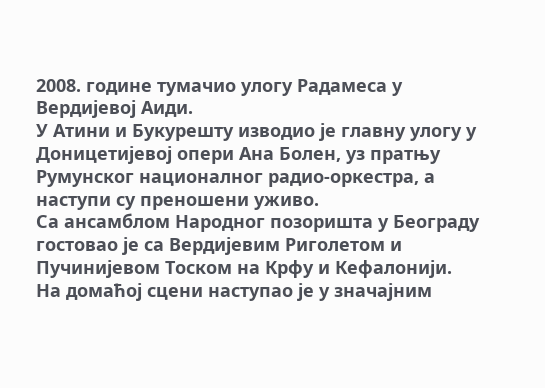2008. године тумачио улогу Радамеса у Вердијевој Аиди.
У Атини и Букурешту изводио је главну улогу у Доницетијевој опери Ана Болен, уз пратњу Румунског националног радио-оркестра, а наступи су преношени уживо.
Са ансамблом Народног позоришта у Београду гостовао је са Вердијевим Риголетом и Пучинијевом Тоском на Крфу и Кефалонији.
На домаћој сцени наступао је у значајним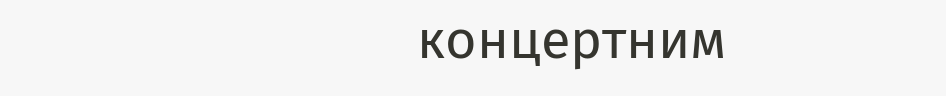концертним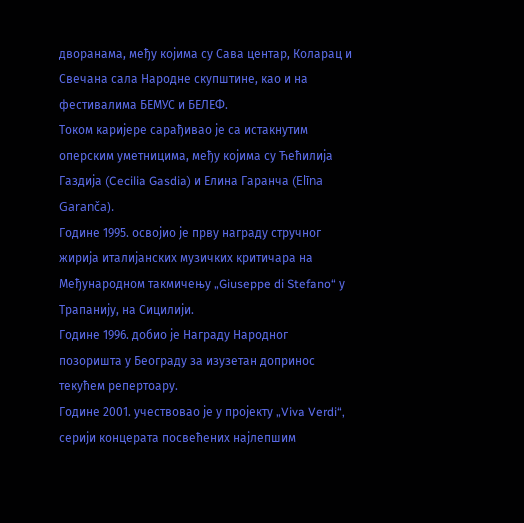дворанама, међу којима су Сава центар, Коларац и Свечана сала Народне скупштине, као и на фестивалима БЕМУС и БЕЛЕФ.
Током каријере сарађивао је са истакнутим оперским уметницима, међу којима су Ћећилија Газдија (Cecilia Gasdia) и Елина Гаранча (Elīna Garanča).
Године 1995. освојио је прву награду стручног жирија италијанских музичких критичара на Међународном такмичењу „Giuseppe di Stefano“ у Трапанију, на Сицилији.
Године 1996. добио је Награду Народног позоришта у Београду за изузетан допринос текућем репертоару.
Године 2001. учествовао је у пројекту „Viva Verdi“, серији концерата посвећених најлепшим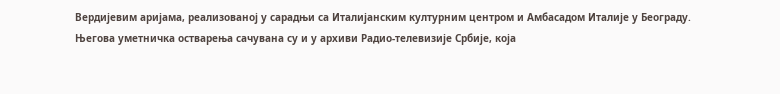Вердијевим аријама, реализованој у сарадњи са Италијанским културним центром и Амбасадом Италије у Београду.
Његова уметничка остварења сачувана су и у архиви Радио-телевизије Србије, која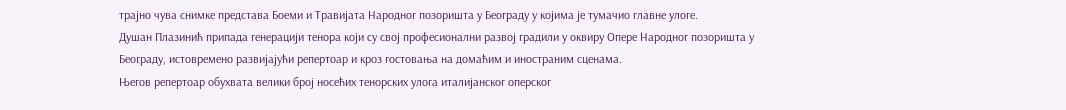трајно чува снимке представа Боеми и Травијата Народног позоришта у Београду у којима је тумачио главне улоге.
Душан Плазинић припада генерацији тенора који су свој професионални развој градили у оквиру Опере Народног позоришта у Београду, истовремено развијајући репертоар и кроз гостовања на домаћим и иностраним сценама.
Његов репертоар обухвата велики број носећих тенорских улога италијанског оперског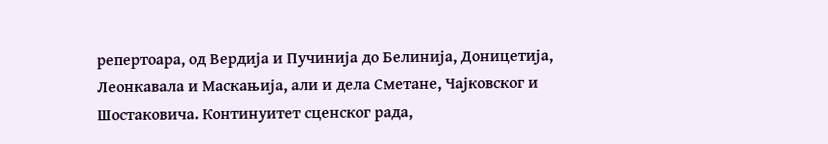репертоара, од Вердија и Пучинија до Белинија, Доницетија, Леонкавала и Маскањија, али и дела Сметане, Чајковског и Шостаковича. Континуитет сценског рада,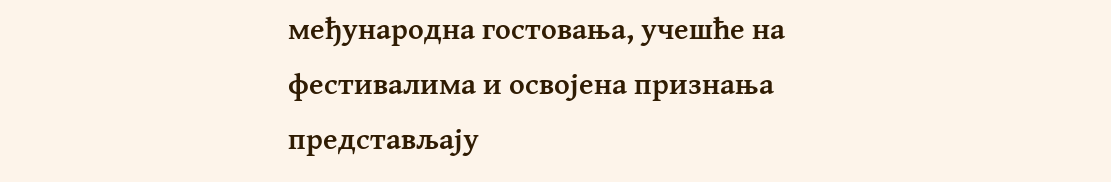међународна гостовања, учешће на фестивалима и освојена признања представљају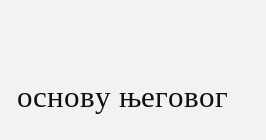основу његовог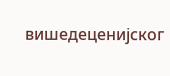вишедеценијског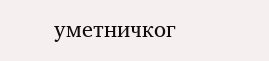уметничког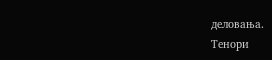деловања.
Тенори